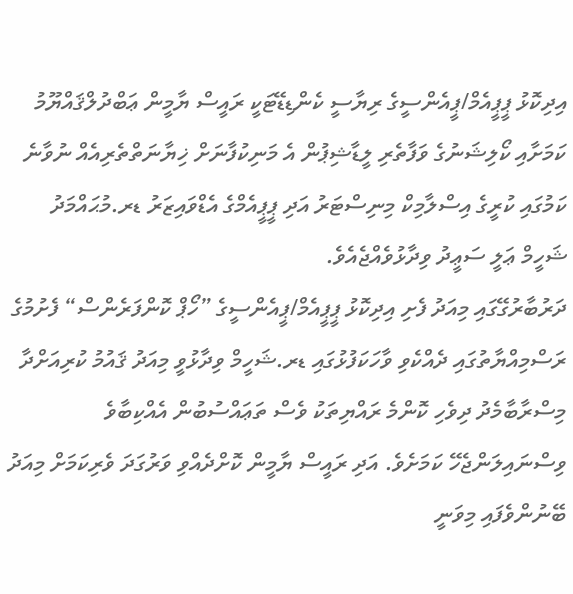އިދިކޮޅު ޕީޕީއެމް/ޕީއެންސީގެ ރިޔާސީ ކެންޑިޑޭޓަކީ ރައީސް ޔާމީން ޢަބްދުލްޤައްޔޫމު ކަމަށާއި ކޯލިޝަނުގެ ވަފާތެރި ލީޑާޝިޕުން އެ މަނިކުފާނަށް ޚިޔާނަތްތެރިއެއް ނުވާނެ ކަމުގައި ކުރީގެ އިސްލާމިކް މިނިސްޓަރު އަދި ޕީޕީއެމްގެ އެޑްވައިޒަރު ޑރ.މުޙައްމަދު ޝަހީމް ޢަލީ ސަޢީދު ވިދާޅުވެއްޖެއެވެ.
ދަރުބާރުގޭގައި މިއަދު ފެށި އިދިކޮޅު ޕީޕީއެމް/ޕީއެންސީގެ ”ހޯޕް ކޮންފަރެންސް“ ފެށުމުގެ ރަސްމިއްޔާތުގައި ދެއްކެވި ވާހަކަފުޅުގައި ޑރ.ޝަހީމް ވިދާޅުވީ މިއަދު ޤައުމު ކުރިއަށްދާ މިސްރާބާމެދު ދިވެހި ކޮންމެ ރައްޔިތަކު ވެސް ތަޢައްސުބުން އެއްކިބާވެ ވިސްނައިލަންޖެހޭ ކަމަށެވެ. އަދި ރައީސް ޔާމީން ކޮށްދެއްވި ވަރުގަދަ ވެރިކަމަށް މިއަދު ބޭނުންވެފައި މިވަނީ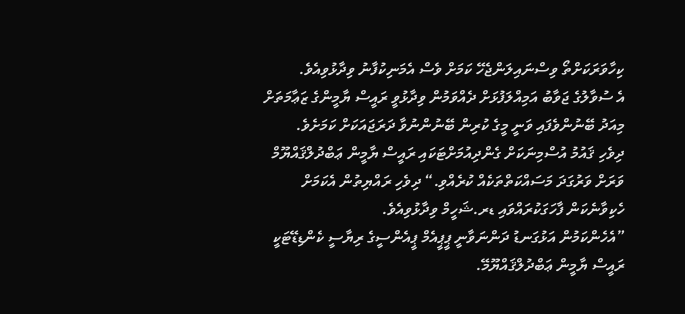ކިހާވަރަކަށްތޯ ވިސްނައިލަންޖެހޭ ކަމަށް ވެސް އެމަނިކުފާނު ވިދާޅުވިއެވެ.
އެ ސުވާލުގެ ޖަވާބު އަމިއްލަފުޅަށް ދެއްވަމުން ވިދާޅުވީ ރައީސް ޔާމީންގެ ޒަޢާމަތަށް މިއަދު ބޭނުންވެފައި ވަނީ މީގެ ކުރިން ބޭނުންނުވާ ދަރަޖައަކަށް ކަމަށެވެ.
ދިވެހި ޤައުމު އުސްމިނަކަށް ގެންދިއުމަށްޓަކައި ރައީސް ޔާމީން ޢަބްދުލްޤައްޔޫމް ވަރަށް ވަރުގަދަ މަސައްކަތްތަކެއް ކުރެއްވި.“ ދިވެހި ރައްޔިތުން އެކަމަށް ހެކިވާނެކަން ފާހަގަކުރައްވައި ޑރ.ޝަހީމް ވިދާޅުވިއެވެ.
”އެހެންކަމުން އަޅުގަނޑު ދަންނަވާނީ ޕީޕީއެމް ޕީއެންސީގެ ރިޔާސީ ކެންޑިޑޭޓަކީ ރައީސް ޔާމީން ޢަބްދުލްޤައްޔޫމޭ.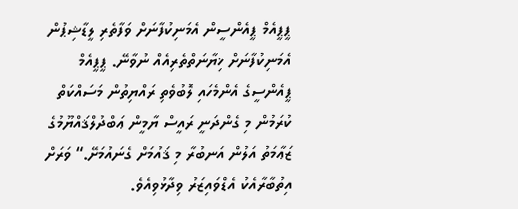ޕީޕީއެމް ޕީއެންސީން އެމަނިކުފާނަށް ވަފާތެރި ލީޑާޝިޕުން އެމަނިކުފާނަށް ޚިޔާނަތްތެރިއެއް ނުވާނޭ. ޕީޕީއެމް ޕީއެންސީގެ އެންމެހައި ލޮބުވެތި ރައްޔިތުން މަސައްކަތް ކުރަމުން މި ގެންދަނީ ރައީސް ޔާމީން ޢަބްދުލްޤައްޔޫމުގެ ޒަޢާމަތު އަލުން އަނބުރާ މި ޤައުމަށް ގެނައުމަށޭ.“ ވަރަށް އިތުބާރާއެކު އެޑްވައިޒަރު ވިދާޅުވިއެވެ.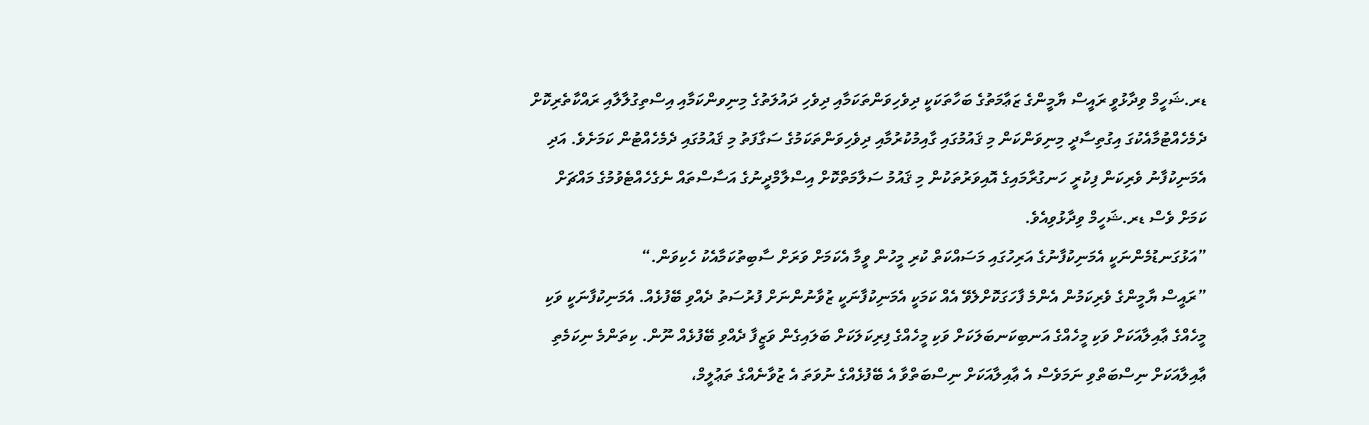ޑރ.ޝަހީމް ވިދާޅުވީ ރައީސް ޔާމީންގެ ޒަޢާމަތުގެ ބަހާތަކަކީ ދިވެހިވަންތަކަމާއި ދިވެހި ދައުލަތުގެ މިނިވންކަމާއި އިސްތިގުލާލާއި ރައްކާތެރިކޮށް ދެމެހެއްޓުމާއެކުގަ އިގުތިސާދީ މިނިވަންކަން މި ޤައުމުގައި ގާއިމުކުރުމާއި ދިވެހިވަންތަކަމުގެ ސަގާފަތު މި ޤައުމުގައި ދެމެހެއްޓުން ކަމަށެވެ. އަދި އެމަނިކުފާނު ވެރިކަން ފިކުރީ ހަނގުރާމައިގެ އޮއިވަރުތަކުން މި ޤައުމު ސަލާމަތްކޮށް އިސްލާމްދީނުގެ އަސާސްތައް ނެގެހެއްޓެވުމުގެ މައްޗަށް ކަމަށް ވެސް ޑރ.ޝަހީމް ވިދާޅުވިއެވެ.
”އަޅުގަނޑުމެންނަކީ އެމަނިކުފާނުގެ އަރިހުގައި މަސައްކަތް ކުރި މީހުން ވީމާ އެކަމަށް ވަރަށް ސާބިތުކަމާއެކު ހެކިވަން.“
”ރައީސް ޔާމީންގެ ވެރިކަމުން އެންމެ ފާހަގަކޮށްލެވޭ އެއް ކަމަކީ އެމަނިކުފާނަކީ ޒުވާނުންނަށް ފުރުސަތު ދެއްވި ބޭފުޅެއް. އެމަނިކުފާނަކީ ވަކި މީހެއްގެ ޢާއިލާއަކަށް ވަކި މީހެއްގެ އަނބިކަނބަލަކަށް ވަކި މީހެއްގެ ފިރިކަލަކަށް ބަލައިގެން ވަޒީފާ ދެއްވި ބޭފުޅެއް ނޫން. ކިތަންމެ ނިކަމެތި ޢާއިލާއަކަށް ނިސްބަތްވި ނަމަވެސް އެ ޢާއިލާއަކަށް ނިސްބަތްވާ އެ ބޭފުޅެއްގެ ނުވަތަ އެ ޒުވާނެއްގެ ތަޢުލީމް،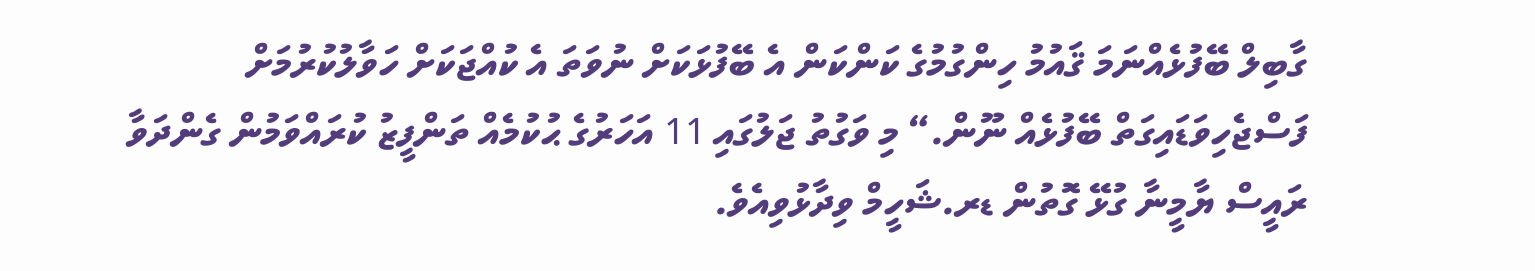ގާބިލް ބޭފުޅެއްނަމަ ޤައުމު ހިންގުމުގެ ކަންކަން އެ ބޭފުޅަކަށް ނުވަތަ އެ ކުއްޖަކަށް ހަވާލުކުރުމަށް ފަސްޖެހިވަޑައިގަތް ބޭފުޅެއް ނޫން.“ މި ވަގުތު ޖަލުގައި 11 އަހަރުގެ ޙުކުމެއް ތަންފީޒު ކުރައްވަމުން ގެންދަވާ ރައީސް ޔާމީނާ ގުޅޭ ގޮތުން ޑރ.ޝަހީމް ވިދާޅުވިއެވެ.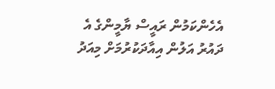އެހެންކަމުން ރައީސް ޔާމީންގެ އެ ދައުރު އަލުން އިއާދަކުރުމަށް މިއަދު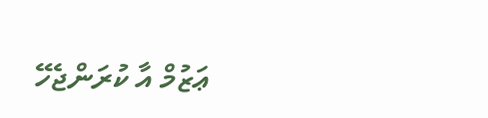ޢަޒުމް އާ ކުރަންޖެހޭ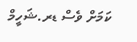ކަމަށް ވެސް ޑރ.ޝަހީމް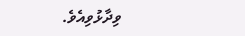ވިދާޅުވިއެވެ.